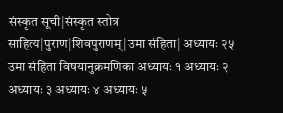संस्कृत सूची|संस्कृत स्तोत्र साहित्य|पुराण|शिवपुराणम्|उमा संहिता| अध्यायः २५ उमा संहिता विषयानुक्रमणिका अध्यायः १ अध्यायः २ अध्यायः ३ अध्यायः ४ अध्यायः ५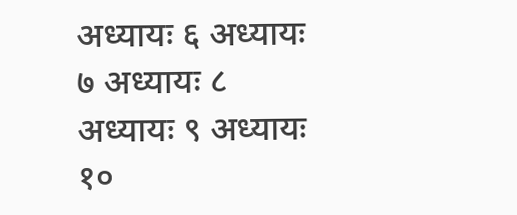अध्यायः ६ अध्यायः ७ अध्यायः ८ अध्यायः ९ अध्यायः १०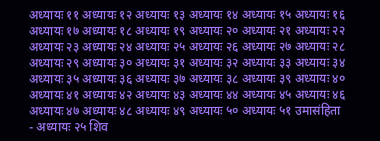अध्यायः ११ अध्यायः १२ अध्यायः १३ अध्यायः १४ अध्यायः १५ अध्यायः १६ अध्यायः १७ अध्यायः १८ अध्यायः १९ अध्यायः २० अध्यायः २१ अध्यायः २२ अध्यायः २३ अध्यायः २४ अध्यायः २५ अध्यायः २६ अध्यायः २७ अध्यायः २८ अध्यायः २९ अध्यायः ३० अध्यायः ३१ अध्यायः ३२ अध्यायः ३३ अध्यायः ३४ अध्यायः ३५ अध्यायः ३६ अध्यायः ३७ अध्यायः ३८ अध्यायः ३९ अध्यायः ४० अध्यायः ४१ अध्यायः ४२ अध्यायः ४३ अध्यायः ४४ अध्यायः ४५ अध्यायः ४६ अध्यायः ४७ अध्यायः ४८ अध्यायः ४९ अध्यायः ५० अध्यायः ५१ उमासंहिता - अध्यायः २५ शिव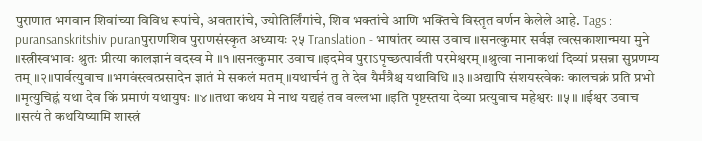पुराणात भगवान शिवांच्या विविध रूपांचे, अवतारांचे, ज्योतिर्लिंगांचे, शिव भक्तांचे आणि भक्तिचे विस्तृत वर्णन केलेले आहे. Tags : puransanskritshiv puranपुराणशिव पुराणसंस्कृत अध्यायः २५ Translation - भाषांतर व्यास उवाच ॥सनत्कुमार सर्वज्ञ त्वत्सकाशान्मया मुने ॥स्त्रीस्वभावः श्रुतः प्रीत्या कालज्ञानं वदस्व मे ॥१॥सनत्कुमार उवाच ॥इदमेव पुराऽपृच्छत्पार्वती परमेश्वरम् ॥श्रुत्वा नानाकथां दिव्यां प्रसन्ना सुप्रणम्य तम् ॥२॥पार्वत्युवाच ॥भगवंस्त्वत्प्रसादेन ज्ञातं मे सकलं मतम् ॥यथार्चनं तु ते देव यैर्मंत्रैश्च यथाविधि ॥३॥अद्यापि संशयस्त्वेकः कालचक्रं प्रति प्रभो ॥मृत्युचिह्नं यथा देव किं प्रमाणं यथायुषः ॥४॥तथा कथय मे नाथ यद्यहं तव वल्लभा ॥इति पृष्टस्तया देव्या प्रत्युवाच महेश्वरः ॥५॥ ॥ईश्वर उवाच ॥सत्यं ते कथयिष्यामि शास्त्रं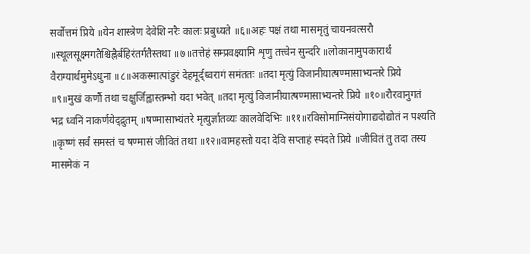सर्वोत्तमं प्रिये ॥येन शास्त्रेण देवेशि नरैः कालः प्रबुध्यते ॥६॥अहः पक्षं तथा मासमृतुं चायनवत्सरौ ॥स्थूलसूक्ष्मगतैश्चिह्नैर्बहिरंतर्गतैस्तथा ॥७॥तत्तेहं सम्प्रवक्ष्यामि शृणु तत्त्वेन सुन्दरि ॥लोकानामुपकारार्थं वैराग्यार्थमुमेऽधुना ॥८॥अकस्मात्पांडुरं देहमूर्द्ध्वरागं समंततः ॥तदा मृत्युं विजानीयात्षण्मासाभ्यन्तरे प्रिये ॥९॥मुखं कर्णौ तथा चक्षुर्जिह्वास्तम्भो यदा भवेत् ॥तदा मृत्युं विजानीयात्षण्मासाभ्यन्तरे प्रिये ॥१०॥रौरवानुगतं भद्र ध्वनिं नाकर्णयेद्द्रुतम् ॥षण्मासाभ्यंतरे मृत्युर्ज्ञातव्यः कालवेदिभिः ॥११॥रविसोमाग्निसंयोगाद्यदोद्योतं न पश्यति ॥कृष्णं सर्वं समस्तं च षण्मासं जीवितं तथा ॥१२॥वामहस्तो यदा देवि सप्ताहं स्पंदते प्रिये ॥जीवितं तु तदा तस्य मासमेकं न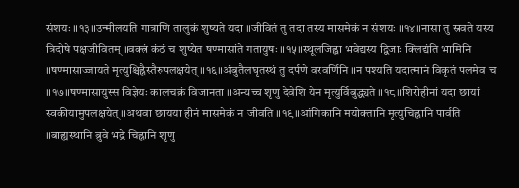संशयः ॥१३॥उन्मीलयति गात्राणि तालुकं शुष्यते यदा ॥जीवितं तु तदा तस्य मासमेकं न संशयः ॥१४॥नासा तु स्रवते यस्य त्रिदोषे पक्षजीवितम् ॥वक्त्रं कंठं च शुष्येत षण्मासांते गतायुषः ॥१५॥स्थूलजिह्वा भवेद्यस्य द्विजाः क्लिद्यंति भामिनि ॥षण्मासाज्जायते मृत्युश्चिह्नैस्तैरुपलक्षयेत् ॥१६॥अंबुतैलघृतस्थं तु दर्पणे वरवर्णिनि ॥न पश्यति यदात्मानं विकृतं पलमेव च ॥१७॥षण्मासायुस्स विज्ञेयः कालचक्रं विजानता ॥अन्यच्च शृणु देवेशि येन मृत्युर्विबुद्ध्यते ॥१८॥शिरोहीनां यदा छायां स्वकीयामुपलक्षयेत् ॥अथवा छायया हीनं मासमेकं न जीवति ॥१९॥आंगिकानि मयोक्तानि मृत्युचिह्नानि पार्वति ॥बाह्यस्थानि ब्रुवे भद्रे चिह्नानि शृणु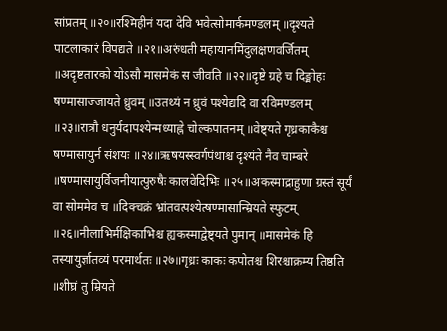सांप्रतम् ॥२०॥रश्मिहीनं यदा देवि भवेत्सोमार्कमण्डलम् ॥दृश्यते पाटलाकारं विपद्यते ॥२१॥अरुंधती महायानमिंदुलक्षणवर्जितम् ॥अदृष्टतारको योऽसौ मासमेकं स जीवति ॥२२॥दृष्टे ग्रहे च दिङ्मोहः षण्मासाज्जायते ध्रुवम् ॥उतथ्यं न ध्रुवं पश्येद्यदि वा रविमण्डलम् ॥२३॥रात्रौ धनुर्यदापश्येन्मध्याह्ने चोल्कपातनम् ॥वेष्ट्यते गृध्रकाकैश्च षण्मासायुर्न संशयः ॥२४॥ऋषयस्स्वर्गपंथाश्च दृश्यंते नैव चाम्बरे ॥षण्मासायुर्विजनीयात्पुरुषैः कालवेदिभिः ॥२५॥अकस्माद्राहुणा ग्रस्तं सूर्यं वा सोममेव च ॥दिक्चक्रं भ्रांतवत्पश्येत्षण्मासान्म्रियते स्फुटम् ॥२६॥नीलाभिर्मक्षिकाभिश्च ह्यकस्माद्वेष्ट्यते पुमान् ॥मासमेकं हि तस्यायुर्ज्ञातव्यं परमार्थतः ॥२७॥गृध्रः काकः कपोतश्च शिरश्चाक्रम्य तिष्ठति ॥शीघ्रं तु म्रियते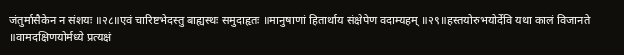जंतुर्मासैकेन न संशयः ॥२८॥एवं चारिष्टभेदस्तु बाह्यस्थः समुदाहृतः ॥मानुषाणां हितार्थाय संक्षेपेण वदाम्यहम् ॥२९॥हस्तयोरुभयोर्देवि यथा कालं विजानते ॥वामदक्षिणयोर्मध्ये प्रत्यक्षं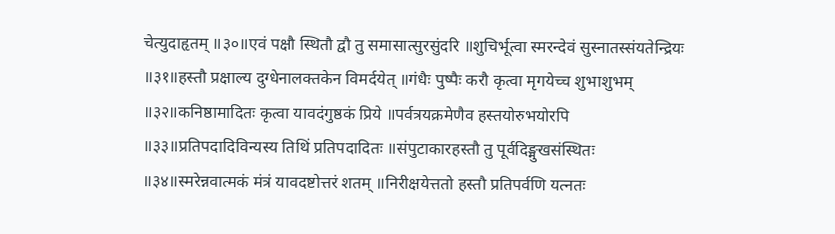चेत्युदाहृतम् ॥३०॥एवं पक्षौ स्थितौ द्वौ तु समासात्सुरसुंदरि ॥शुचिर्भूत्वा स्मरन्देवं सुस्नातस्संयतेन्द्रियः ॥३१॥हस्तौ प्रक्षाल्य दुग्धेनालक्तकेन विमर्दयेत् ॥गंधैः पुष्पैः करौ कृत्वा मृगयेच्च शुभाशुभम् ॥३२॥कनिष्ठामादितः कृत्वा यावदंगुष्ठकं प्रिये ॥पर्वत्रयक्रमेणैव हस्तयोरुभयोरपि ॥३३॥प्रतिपदादिविन्यस्य तिथिं प्रतिपदादितः ॥संपुटाकारहस्तौ तु पूर्वदिङ्मुखसंस्थितः ॥३४॥स्मरेन्नवात्मकं मंत्रं यावदष्टोत्तरं शतम् ॥निरीक्षयेत्ततो हस्तौ प्रतिपर्वणि यत्नतः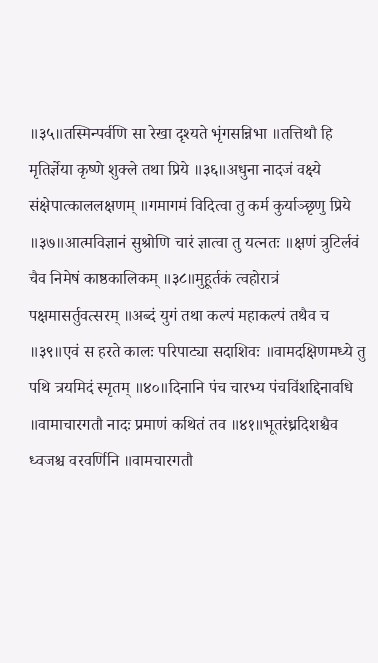॥३५॥तस्मिन्पर्वणि सा रेखा दृश्यते भृंगसन्निभा ॥तत्तिथौ हि मृतिर्ज्ञेया कृष्णे शुक्ले तथा प्रिये ॥३६॥अधुना नादजं वक्ष्ये संक्षेपात्काललक्षणम् ॥गमागमं विदित्वा तु कर्म कुर्याञ्छृणु प्रिये ॥३७॥आत्मविज्ञानं सुश्रोणि चारं ज्ञात्वा तु यत्नतः ॥क्षणं त्रुटिर्लवं चैव निमेषं काष्ठकालिकम् ॥३८॥मुहूर्तकं त्वहोरात्रं पक्षमासर्तुवत्सरम् ॥अब्दं युगं तथा कल्पं महाकल्पं तथैव च ॥३९॥एवं स हरते कालः परिपाट्या सदाशिवः ॥वामदक्षिणमध्ये तु पथि त्रयमिदं स्मृतम् ॥४०॥दिनानि पंच चारभ्य पंचविंशद्दिनावधि ॥वामाचारगतौ नादः प्रमाणं कथितं तव ॥४१॥भूतरंध्रदिशश्चैव ध्वजश्च वरवर्णिनि ॥वामचारगतौ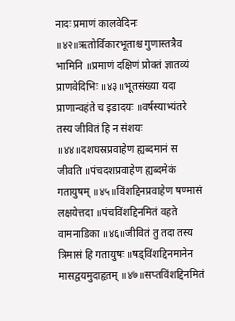नादः प्रमाणं कालवेदिनः ॥४२॥ऋतोर्विकारभूताश्च गुणास्तत्रैव भामिनि ॥प्रमाणं दक्षिणं प्रोक्तं ज्ञातव्यं प्राणवेदिभिः ॥४३॥भूतसंख्या यदा प्राणान्वहंते च इडादयः ॥वर्षस्याभ्यंतरे तस्य जीवितं हि न संशयः ॥४४॥दशघस्रप्रवाहेण ह्यब्दमानं स जीवति ॥पंचदशप्रवाहेण ह्यब्दमेकं गतायुषम् ॥४५॥विंशद्दिनप्रवाहेण षण्मासं लक्षयेत्तदा ॥पंचविंशद्दिनमितं वहते वामनाडिका ॥४६॥जीवितं तु तदा तस्य त्रिमासं हि गतायुषः ॥षड्विंशद्दिनमानेन मासद्वयमुदाहृतम् ॥४७॥सप्तविंशद्दिनमितं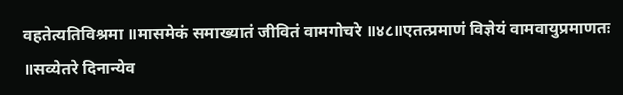वहतेत्यतिविश्रमा ॥मासमेकं समाख्यातं जीवितं वामगोचरे ॥४८॥एतत्प्रमाणं विज्ञेयं वामवायुप्रमाणतः ॥सव्येतरे दिनान्येव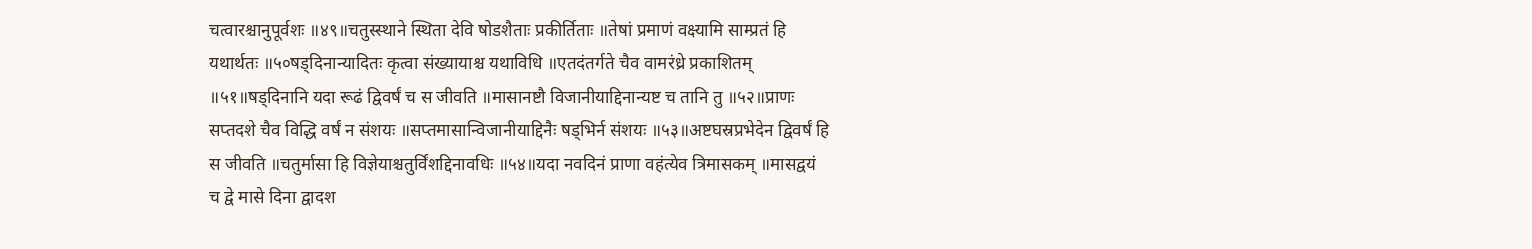चत्वारश्चानुपूर्वशः ॥४९॥चतुस्स्थाने स्थिता देवि षोडशैताः प्रकीर्तिताः ॥तेषां प्रमाणं वक्ष्यामि साम्प्रतं हि यथार्थतः ॥५०षड्दिनान्यादितः कृत्वा संख्यायाश्च यथाविधि ॥एतदंतर्गते चैव वामरंध्रे प्रकाशितम् ॥५१॥षड्दिनानि यदा रूढं द्विवर्षं च स जीवति ॥मासानष्टौ विजानीयाद्दिनान्यष्ट च तानि तु ॥५२॥प्राणः सप्तदशे चैव विद्धि वर्षं न संशयः ॥सप्तमासान्विजानीयाद्दिनैः षड्भिर्न संशयः ॥५३॥अष्टघस्रप्रभेदेन द्विवर्षं हि स जीवति ॥चतुर्मासा हि विज्ञेयाश्चतुर्विंशद्दिनावधिः ॥५४॥यदा नवदिनं प्राणा वहंत्येव त्रिमासकम् ॥मासद्वयं च द्वे मासे दिना द्वादश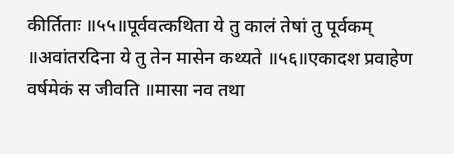कीर्तिताः ॥५५॥पूर्ववत्कथिता ये तु कालं तेषां तु पूर्वकम् ॥अवांतरदिना ये तु तेन मासेन कथ्यते ॥५६॥एकादश प्रवाहेण वर्षमेकं स जीवति ॥मासा नव तथा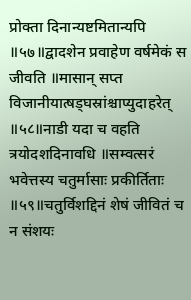प्रोक्ता दिनान्यष्टमितान्यपि ॥५७॥द्वादशेन प्रवाहेण वर्षमेकं स जीवति ॥मासान् सप्त विजानीयात्षड्घस्रांश्चाप्युदाहरेत् ॥५८॥नाडी यदा च वहति त्रयोदशदिनावधि ॥सम्वत्सरं भवेत्तस्य चतुर्मासाः प्रकीर्तिताः ॥५९॥चतुर्विशद्दिनं शेषं जीवितं च न संशयः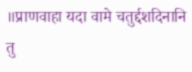॥प्राणवाहा यदा वामे चतुर्द्दशदिनानि तु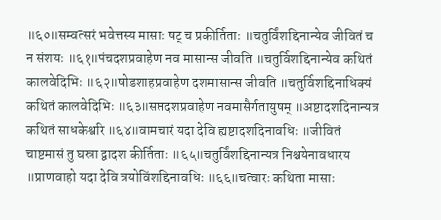॥६०॥सम्वत्सरं भवेत्तस्य मासाः षट् च प्रकीर्तिताः ॥चतुर्विंशद्दिनान्येव जीवितं च न संशयः ॥६१॥पंचदशप्रवाहेण नव मासान्स जीवति ॥चतुर्विशद्दिनान्येव कथितं कालवेदिभिः ॥६२॥षोडशाहप्रवाहेण दशमासान्स जीवति ॥चतुर्विशद्दिनाधिक्यं कथितं कालवेदिभिः ॥६३॥सप्तदशप्रवाहेण नवमासैर्गतायुषम् ॥अष्टादशदिनान्यत्र कथितं साधकेश्वरि ॥६४॥वामचारं यदा देवि ह्यष्टादशदिनावधिः ॥जीवितं चाष्टमासं तु घस्रा द्वादश कीर्तिताः ॥६५॥चतुर्विंशद्दिनान्यत्र निश्चयेनावधारय ॥प्राणवाहो यदा देवि त्रयोविंशद्दिनावधिः ॥६६॥चत्वारः कथिता मासाः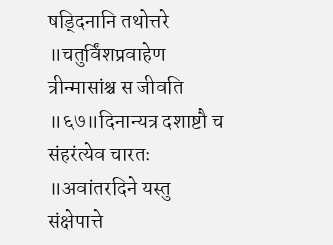षड्दिनानि तथोत्तरे ॥चतुर्विंशप्रवाहेण त्रीन्मासांश्च स जीवति ॥६७॥दिनान्यत्र दशाष्टौ च संहरंत्येव चारतः ॥अवांतरदिने यस्तु संक्षेपात्ते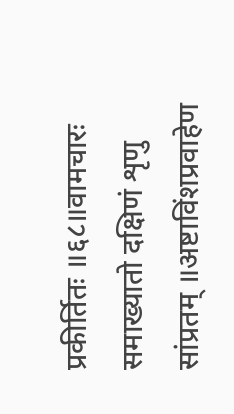प्रकीर्तितः ॥६८॥वामचारः समाख्यातो दक्षिणं शृणु सांप्रतम् ॥अष्टाविंशप्रवाहेण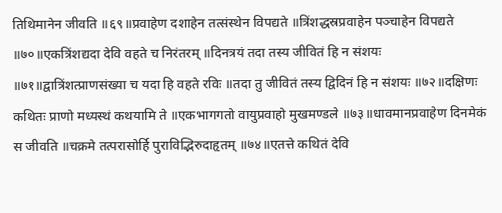तिथिमानेन जीवति ॥६९॥प्रवाहेण दशाहेन तत्संस्थेन विपद्यते ॥त्रिंशद्धस्रप्रवाहेन पञ्चाहेन विपद्यते ॥७०॥एकत्रिंशद्यदा देवि वहते च निरंतरम् ॥दिनत्रयं तदा तस्य जीवितं हि न संशयः ॥७१॥द्वात्रिंशत्प्राणसंख्या च यदा हि वहते रविः ॥तदा तु जीवितं तस्य द्विदिनं हि न संशयः ॥७२॥दक्षिणः कथितः प्राणो मध्यस्थं कथयामि ते ॥एकभागगतो वायुप्रवाहो मुखमण्डले ॥७३॥धावमानप्रवाहेण दिनमेकं स जीवति ॥चक्रमे तत्परासोर्हि पुराविद्भिरुदाहृतम् ॥७४॥एतत्ते कथितं देवि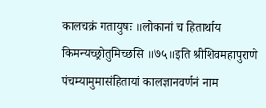कालचक्रं गतायुषः ॥लोकानां च हितार्थाय किमन्यच्छ्रोतुमिच्छसि ॥७५॥इति श्रीशिवमहापुराणे पंचम्यामुमासंहितायां कालज्ञानवर्णनं नाम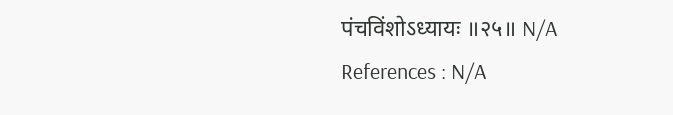पंचविंशोऽध्यायः ॥२५॥ N/A References : N/A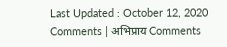Last Updated : October 12, 2020 Comments | अभिप्राय Comments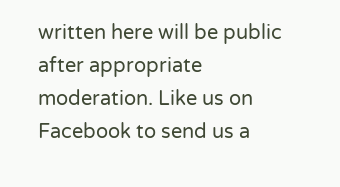written here will be public after appropriate moderation. Like us on Facebook to send us a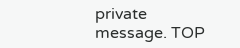private message. TOP